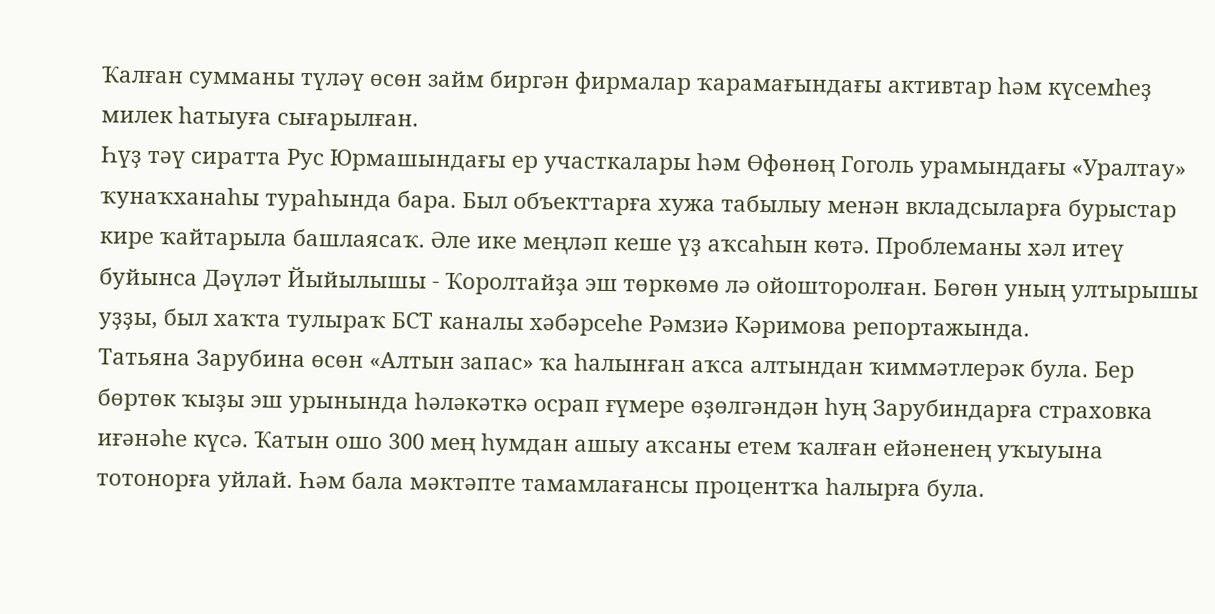Ҡалған сумманы түләү өсөн займ биргән фирмалар ҡарамағындағы активтар һәм күсемһеҙ милек һатыуға сығарылған.
Һүҙ тәү сиратта Рус Юрмашындағы ер участкалары һәм Өфөнөң Гоголь урамындағы «Уралтау» ҡунаҡханаһы тураһында бара. Был объекттарға хужа табылыу менән вкладсыларға бурыстар кире ҡайтарыла башлаясаҡ. Әле ике меңләп кеше үҙ аҡсаһын көтә. Проблеманы хәл итеү буйынса Дәүләт Йыйылышы - Ҡоролтайҙа эш төркөмө лә ойошторолған. Бөгөн уның ултырышы уҙҙы, был хаҡта тулыраҡ БСТ каналы хәбәрсеһе Рәмзиә Кәримова репортажында.
Татьяна Зарубина өсөн «Алтын запас» ҡа һалынған аҡса алтындан ҡиммәтлерәк була. Бер бөртөк ҡыҙы эш урынында һәләкәткә осрап ғүмере өҙөлгәндән һуң Зарубиндарға страховка иғәнәһе күсә. Ҡатын ошо 300 мең һумдан ашыу аҡсаны етем ҡалған ейәненең уҡыуына тотонорға уйлай. Һәм бала мәктәпте тамамлағансы процентҡа һалырға була.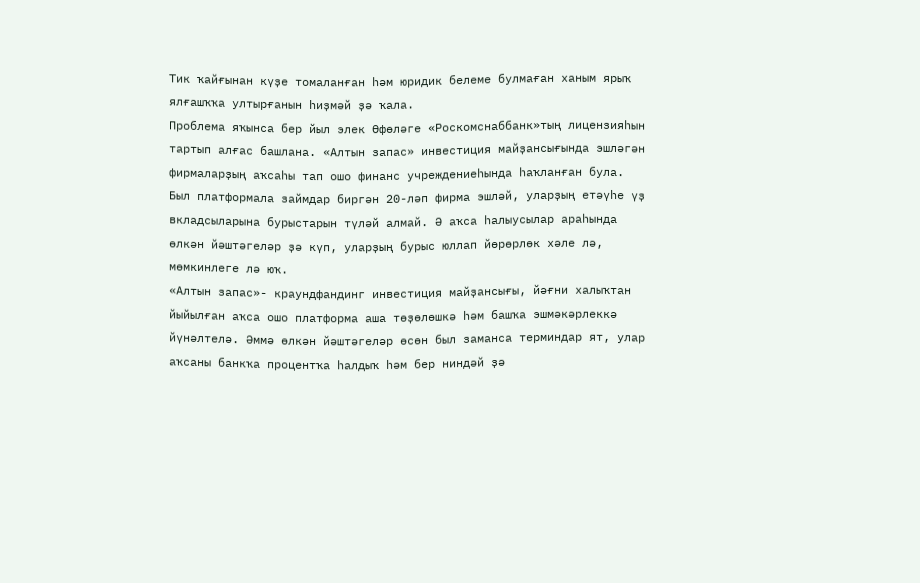Тик ҡайғынан күҙе томаланған һәм юридик белеме булмаған ханым ярыҡ ялғашҡҡа ултырғанын һиҙмәй ҙә ҡала.
Проблема яҡынса бер йыл элек Өфөләге «Роскомснаббанк»тың лицензияһын тартып алғас башлана. «Алтын запас» инвестиция майҙансығында эшләгән фирмаларҙың аҡсаһы тап ошо финанс учреждениеһында һаҡланған була. Был платформала займдар биргән 20-ләп фирма эшләй, уларҙың етәүһе үҙ вкладсыларына бурыстарын түләй алмай. Ә аҡса һалыусылар араһында өлкән йәштәгеләр ҙә күп, уларҙың бурыс юллап йөрөрлөк хәле лә, мөмкинлеге лә юҡ.
«Алтын запас»- краундфандинг инвестиция майҙансығы, йәғни халыҡтан йыйылған аҡса ошо платформа аша төҙөлөшкә һәм башҡа эшмәкәрлеккә йүнәлтелә. Әммә өлкән йәштәгеләр өсөн был заманса терминдар ят, улар аҡсаны банкҡа процентҡа һалдыҡ һәм бер ниндәй ҙә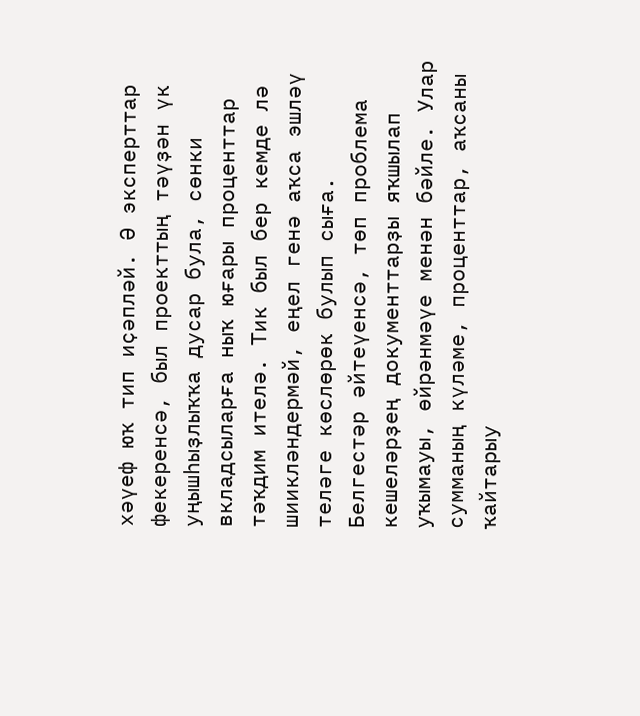хәүеф юҡ тип иҫәпләй. Ә эксперттар фекеренсә, был проекттың тәүҙән үк уңышһыҙлыҡҡа дусар була, сөнки вкладсыларға ныҡ юғары проценттар тәҡдим ителә. Тик был бер кемде лә шиикләндермәй, еңел генә аҡса эшләү теләге көслөрөк булып сыға.
Белгестәр әйтеүенсә, төп проблема кешеләрҙең документтарҙы яҡшылап уҡымауы, өйрәнмәүе менән бәйле. Улар сумманың күләме, проценттар, аҡсаны ҡайтарыу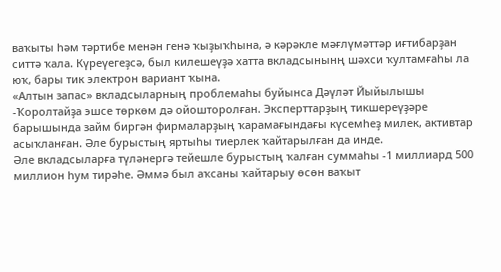ваҡыты һәм тәртибе менән генә ҡыҙыҡһына, ә кәрәкле мәғлүмәттәр иғтибарҙан ситтә ҡала. Күреүегеҙсә, был килешеүҙә хатта вкладсынынң шәхси ҡултамғаһы ла юҡ, бары тик электрон вариант ҡына.
«Алтын запас» вкладсыларның проблемаһы буйынса Дәүләт Йыйылышы -Ҡоролтайҙа эшсе төркөм дә ойошторолған. Эксперттарҙың тикшереүҙәре барышында займ биргән фирмаларҙың ҡарамағындағы күсемһеҙ милек, активтар асыҡланған. Әле бурыстың яртыһы тиерлек ҡайтарылған да инде.
Әле вкладсыларға түләнергә тейешле бурыстың ҡалған суммаһы -1 миллиард 500 миллион һум тирәһе. Әммә был аҡсаны ҡайтарыу өсөн ваҡыт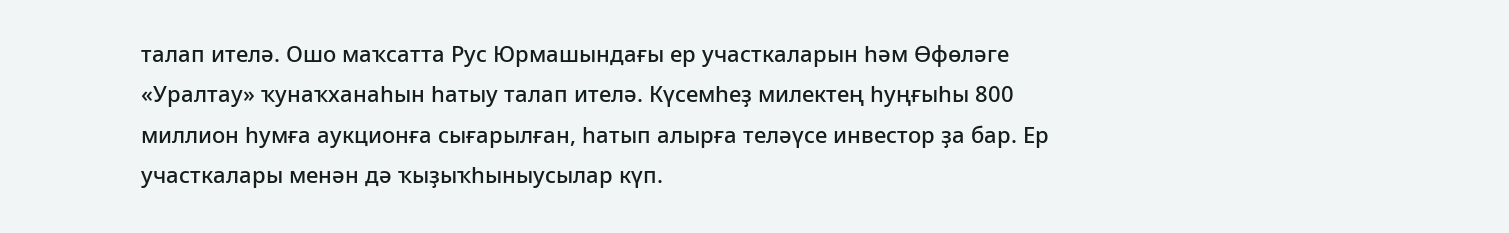талап ителә. Ошо маҡсатта Рус Юрмашындағы ер участкаларын һәм Өфөләге «Уралтау» ҡунаҡханаһын һатыу талап ителә. Күсемһеҙ милектең һуңғыһы 800 миллион һумға аукционға сығарылған, һатып алырға теләүсе инвестор ҙа бар. Ер участкалары менән дә ҡыҙыҡһыныусылар күп.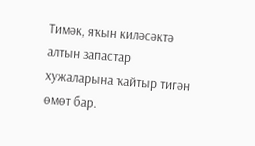Тимәк, яҡын киләсәктә алтын запастар хужаларына ҡайтыр тигән өмөт бар.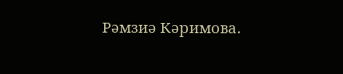Рәмзиә Кәримова.